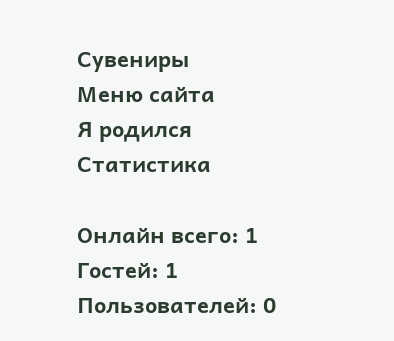Сувениры
Меню сайта
Я родился
Статистика

Онлайн всего: 1
Гостей: 1
Пользователей: 0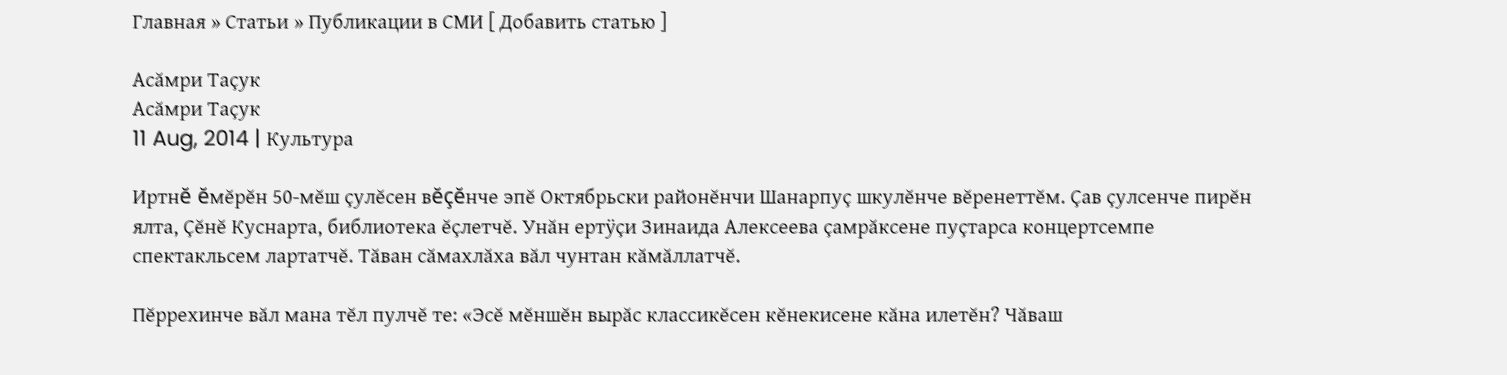Главная » Статьи » Публикации в СМИ [ Добавить статью ]

Асăмри Таçук
Асăмри Таçук
11 Aug, 2014 | Культура

Иртнĕ ĕмĕрĕн 50-мĕш çулĕсен вĕçĕнче эпĕ Октябрьски районĕнчи Шанарпуç шкулĕнче вĕренеттĕм. Çав çулсенче пирĕн ялта, Çĕнĕ Куснарта, библиотека ĕçлетчĕ. Унăн ертÿçи Зинаида Алексеева çамрăксене пуçтарса концертсемпе спектакльсем лартатчĕ. Тăван сăмахлăха вăл чунтан кăмăллатчĕ.

Пĕррехинче вăл мана тĕл пулчĕ те: «Эсĕ мĕншĕн вырăс классикĕсен кĕнекисене кăна илетĕн? Чăваш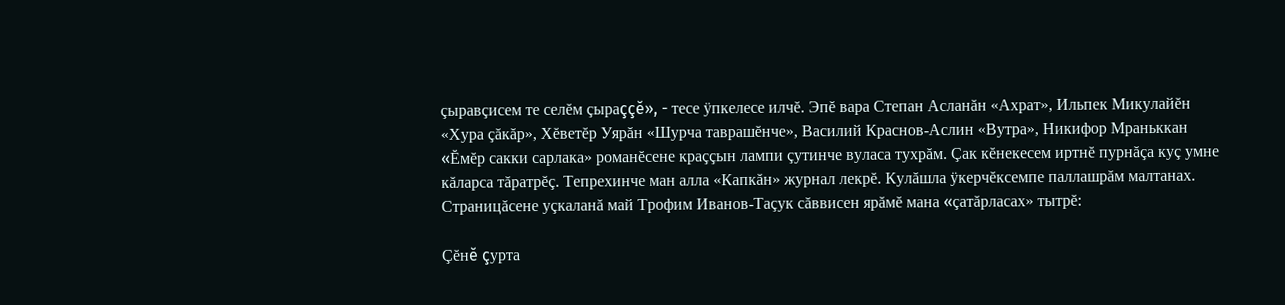çыравçисем те селĕм çыраççĕ», - тесе ÿпкелесе илчĕ. Эпĕ вара Степан Асланăн «Ахрат», Ильпек Микулайĕн «Хура çăкăр», Хĕветĕр Уярăн «Шурча таврашĕнче», Василий Краснов-Аслин «Вутра», Никифор Мраньккан «Ĕмĕр сакки сарлака» романĕсене краççын лампи çутинче вуласа тухрăм. Çак кĕнекесем иртнĕ пурнăçа куç умне кăларса тăратрĕç. Тепрехинче ман алла «Капкăн» журнал лекрĕ. Кулăшла ÿкерчĕксемпе паллашрăм малтанах. Страницăсене уçкаланă май Трофим Иванов-Таçук сăввисен ярăмĕ мана «çатăрласах» тытрĕ:

Çĕнĕ çурта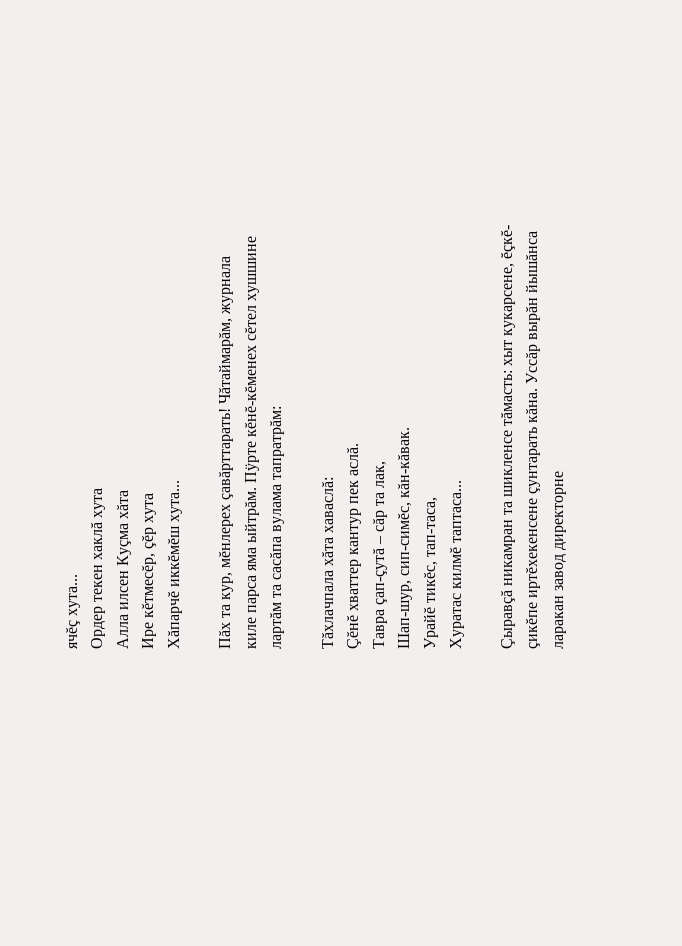ячĕç хута...
Ордер текен хаклă хута
Алла илсен Куçма хăта
Ире кĕтмесĕр, çĕр хута
Хăпарчĕ иккĕмĕш хута...

Пăх та кур, мĕнлерех çавăрттарать! Чăтаймарăм, журнала киле парса яма ыйтрăм. Пÿрте кĕнĕ-кĕменех сĕтел хушшине лартăм та сасăпа вулама тапратрăм:

Тăхлачпала хăта хаваслă:
Çĕнĕ хваттер кантур пек аслă.
Тавра çап-çутă – сăр та лак,
Шап-шур, сип-симĕс, кăн-кăвак.
Урайĕ тикĕс, тап-таса,
Хуратас килмĕ таптаса...

Çыравçă никамран та шикленсе тăмасть: хыт кукарсене, ĕçкĕ-çикĕпе иртĕхекенсене çунтарать кăна. Уссăр вырăн йышăнса ларакан завод директорне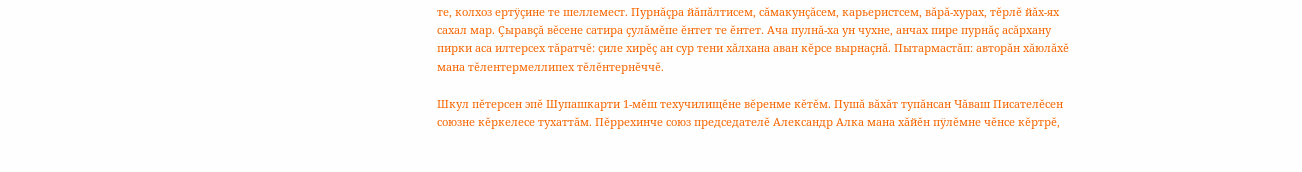те, колхоз ертÿçине те шеллемест. Пурнăçра йăпăлтисем, сăмакунçăсем, карьеристсем, вăрă-хурах, тĕрлĕ йăх-ях сахал мар. Çыравçă вĕсене сатира çулăмĕпе ĕнтет те ĕнтет. Ача пулнă-ха ун чухне, анчах пире пурнăç асăрхану пирки аса илтерсех тăратчĕ: çиле хирĕç ан сур тени хăлхана аван кĕрсе вырнаçнă. Пытармастăп: авторăн хăюлăхĕ мана тĕлентермеллипех тĕлĕнтернĕччĕ.

Шкул пĕтерсен эпĕ Шупашкарти 1-мĕш техучилищĕне вĕренме кĕтĕм. Пушă вăхăт тупăнсан Чăваш Писателĕсен союзне кĕркелесе тухаттăм. Пĕррехинче союз председателĕ Александр Алка мана хăйĕн пÿлĕмне чĕнсе кĕртрĕ,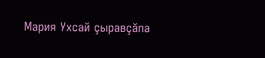Мария Ухсай çыравçăпа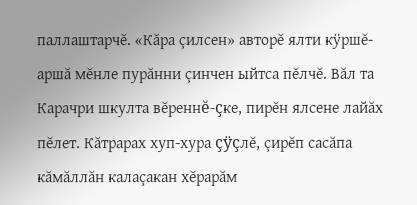паллаштарчĕ. «Кăра çилсен» авторĕ ялти кÿршĕ-аршă мĕнле пурăнни çинчен ыйтса пĕлчĕ. Вăл та Карачри шкулта вĕреннĕ-çке, пирĕн ялсене лайăх пĕлет. Кăтрарах хуп-хура çÿçлĕ, çирĕп сасăпа кăмăллăн калаçакан хĕрарăм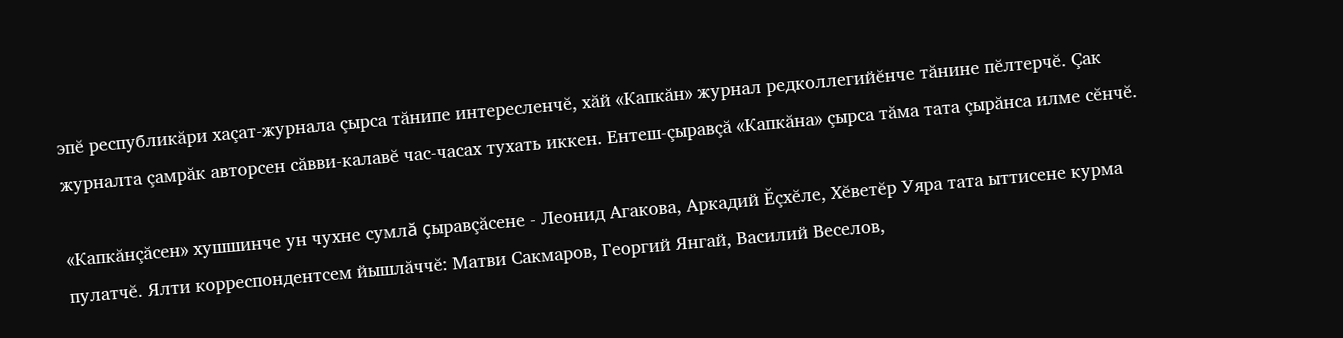эпĕ республикăри хаçат-журнала çырса тăнипе интересленчĕ, хăй «Капкăн» журнал редколлегийĕнче тăнине пĕлтерчĕ. Çак журналта çамрăк авторсен сăвви-калавĕ час-часах тухать иккен. Ентеш-çыравçă «Капкăна» çырса тăма тата çырăнса илме сĕнчĕ.

«Капкăнçăсен» хушшинче ун чухне сумлă çыравçăсене - Леонид Агакова, Аркадий Ĕçхĕле, Хĕветĕр Уяра тата ыттисене курма пулатчĕ. Ялти корреспондентсем йышлăччĕ: Матви Сакмаров, Георгий Янгай, Василий Веселов,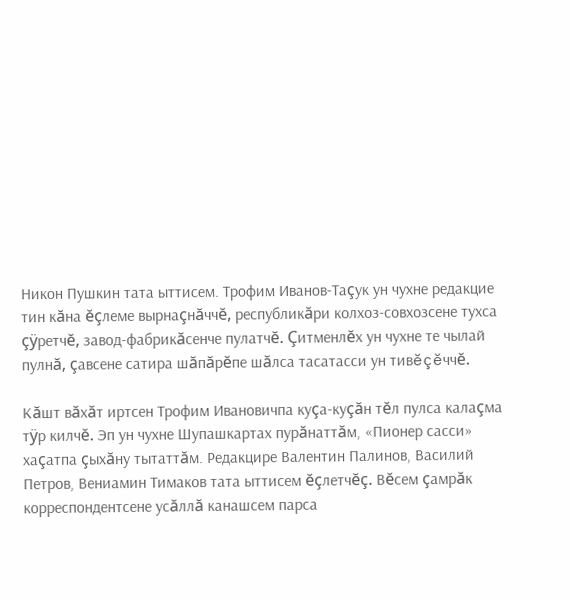Никон Пушкин тата ыттисем. Трофим Иванов-Таçук ун чухне редакцие тин кăна ĕçлеме вырнаçнăччĕ, республикăри колхоз-совхозсене тухса çÿретчĕ, завод-фабрикăсенче пулатчĕ. Çитменлĕх ун чухне те чылай пулнă, çавсене сатира шăпăрĕпе шăлса тасатасси ун тивĕçĕччĕ.

Кăшт вăхăт иртсен Трофим Ивановичпа куçа-куçăн тĕл пулса калаçма тÿр килчĕ. Эп ун чухне Шупашкартах пурăнаттăм, «Пионер сасси» хаçатпа çыхăну тытаттăм. Редакцире Валентин Палинов, Василий Петров, Вениамин Тимаков тата ыттисем ĕçлетчĕç. Вĕсем çамрăк корреспондентсене усăллă канашсем парса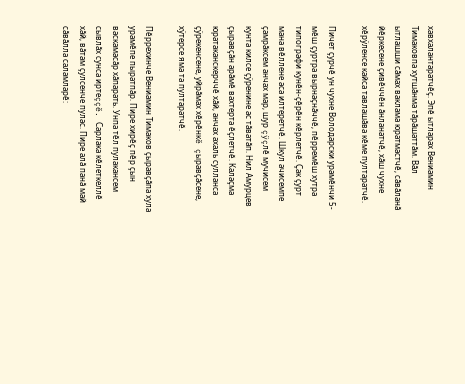хавхалантаратчĕç. Эпĕ ытларах Вениамин Тимаковпа хутшăнма тăрăшаттăм. Вăл ытлашши сăмах ваклама юратмастчĕ, сăвăланă йĕркесене çивĕччĕн ăнланатчĕ, хăш чухне хĕрÿленсе кайса тавлашăва кĕме пултаратчĕ.

Пичет çурчĕ ун чухне Володарски урамĕнчи 5-мĕш çуртра вырнаçнăччĕ, пĕрремĕш хутра типографи кунĕн-çĕрĕн кĕрлетчĕ. Çак çурт мана вĕллене аса илтеретчĕ. Шкул ачисемпе çамрăксем анчах мар, шур çÿçлĕ мучисем кунта килсе çÿренине ас тăватăп. Нил Амурцев çыравçăн арăмĕ вахтерта ĕçлетчĕ. Калаçма юратаканскерччĕ хăй, анчах ахаль сулланса çÿрекенсене, уйрăмах хĕрĕнкĕ çыравçăсене, хÿтерсе яма та пултаратчĕ.

Пĕррехинче Вениамин Тимаков çыравçăпа хула урамĕпе пыратпăр. Пире хирĕç пĕр çын васкамасăр хăпарать. Унпа тĕл пулакансем сывлăх сунса иртеççĕ. Сарлака кĕлеткеллĕ хăй, вăтам çулсенче пулас. Пире алă панă май сăвăлла саламларĕ: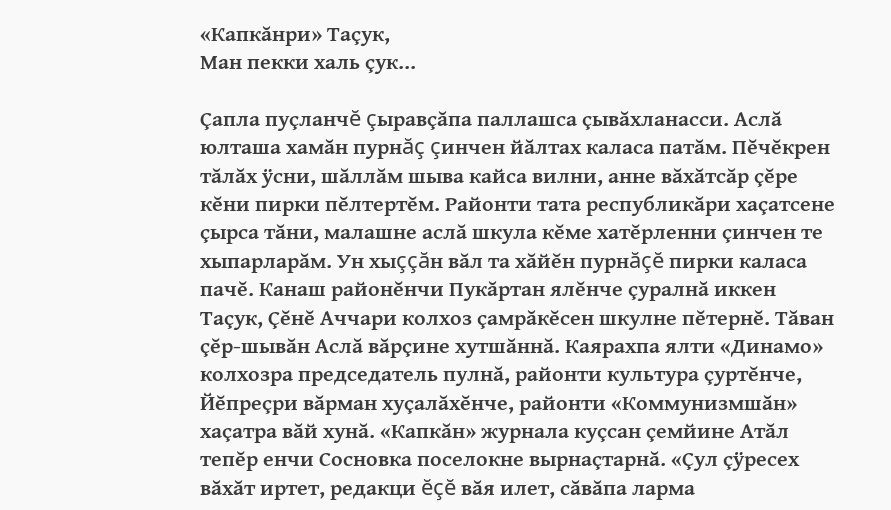«Капкăнри» Таçук,
Ман пекки халь çук...

Çапла пуçланчĕ çыравçăпа паллашса çывăхланасси. Аслă юлташа хамăн пурнăç çинчен йăлтах каласа патăм. Пĕчĕкрен тăлăх ÿсни, шăллăм шыва кайса вилни, анне вăхăтсăр çĕре кĕни пирки пĕлтертĕм. Районти тата республикăри хаçатсене çырса тăни, малашне аслă шкула кĕме хатĕрленни çинчен те хыпарларăм. Ун хыççăн вăл та хăйĕн пурнăçĕ пирки каласа пачĕ. Канаш районĕнчи Пукăртан ялĕнче çуралнă иккен Таçук, Çĕнĕ Аччари колхоз çамрăкĕсен шкулне пĕтернĕ. Тăван çĕр-шывăн Аслă вăрçине хутшăннă. Каярахпа ялти «Динамо» колхозра председатель пулнă, районти культура çуртĕнче, Йĕпреçри вăрман хуçалăхĕнче, районти «Коммунизмшăн» хаçатра вăй хунă. «Капкăн» журнала куçсан çемйине Атăл тепĕр енчи Сосновка поселокне вырнаçтарнă. «Çул çÿресех вăхăт иртет, редакци ĕçĕ вăя илет, сăвăпа ларма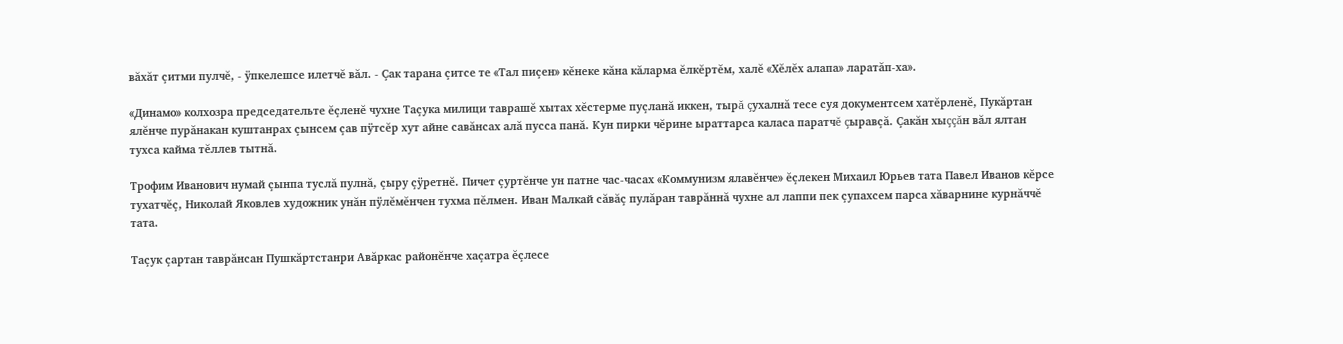вăхăт çитми пулчĕ, - ÿпкелешсе илетчĕ вăл. - Çак тарана çитсе те «Тал пиçен» кĕнеке кăна кăларма ĕлкĕртĕм, халĕ «Хĕлĕх алапа» ларатăп-ха».

«Динамо» колхозра председательте ĕçленĕ чухне Таçука милици таврашĕ хытах хĕстерме пуçланă иккен, тырă çухалнă тесе суя документсем хатĕрленĕ, Пукăртан ялĕнче пурăнакан куштанрах çынсем çав пÿтсĕр хут айне савăнсах алă пусса панă. Кун пирки чĕрине ыраттарса каласа паратчĕ çыравçă. Çакăн хыççăн вăл ялтан тухса кайма тĕллев тытнă.

Трофим Иванович нумай çынпа туслă пулнă, çыру çÿретнĕ. Пичет çуртĕнче ун патне час-часах «Коммунизм ялавĕнче» ĕçлекен Михаил Юрьев тата Павел Иванов кĕрсе тухатчĕç, Николай Яковлев художник унăн пÿлĕмĕнчен тухма пĕлмен. Иван Малкай сăвăç пулăран таврăннă чухне ал лаппи пек çупахсем парса хăварнине курнăччĕ тата.

Таçук çартан таврăнсан Пушкăртстанри Авăркас районĕнче хаçатра ĕçлесе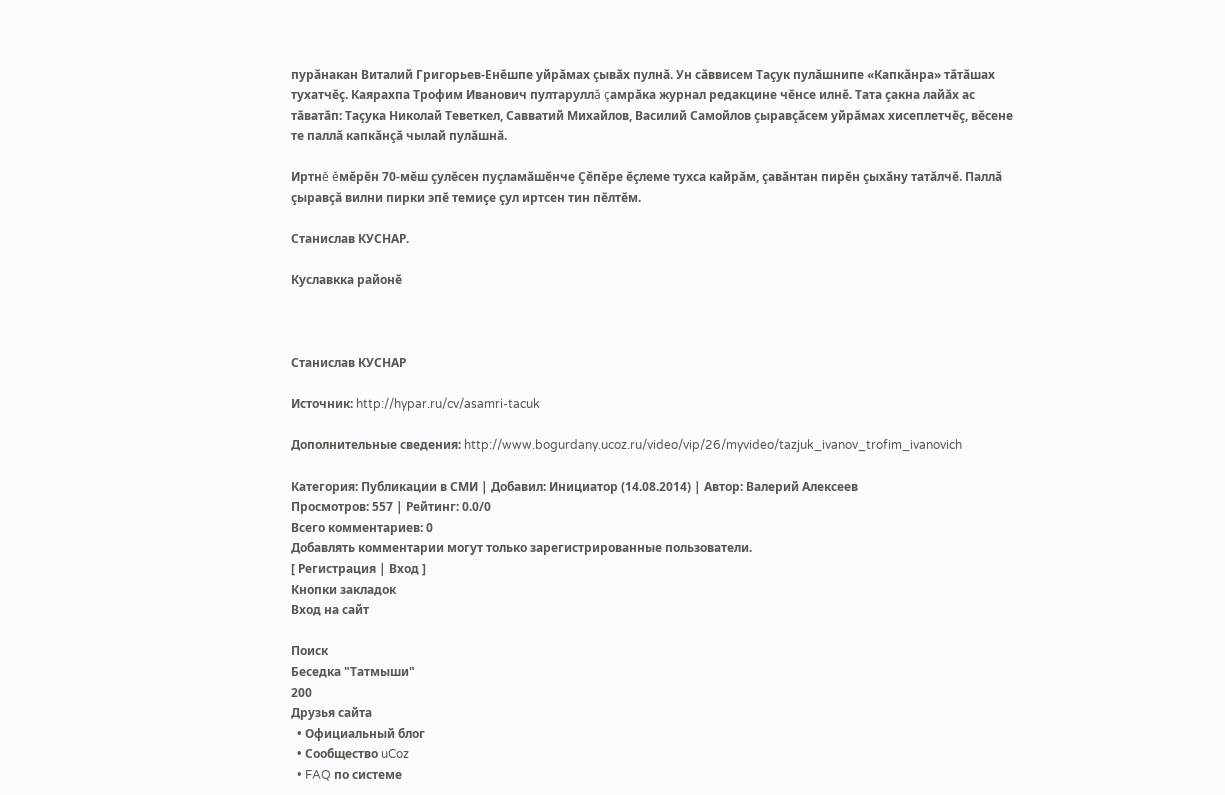пурăнакан Виталий Григорьев-Енĕшпе уйрăмах çывăх пулнă. Ун сăввисем Таçук пулăшнипе «Капкăнра» тăтăшах тухатчĕç. Каярахпа Трофим Иванович пултаруллă çамрăка журнал редакцине чĕнсе илнĕ. Тата çакна лайăх ас тăватăп: Таçука Николай Теветкел, Савватий Михайлов, Василий Самойлов çыравçăсем уйрăмах хисеплетчĕç, вĕсене те паллă капкăнçă чылай пулăшнă.

Иртнĕ ĕмĕрĕн 70-мĕш çулĕсен пуçламăшĕнче Çĕпĕре ĕçлеме тухса кайрăм, çавăнтан пирĕн çыхăну татăлчĕ. Паллă çыравçă вилни пирки эпĕ темиçе çул иртсен тин пĕлтĕм.

Станислав КУСНАР.

Куславкка районĕ



Станислав КУСНАР

Источник: http://hypar.ru/cv/asamri-tacuk

Дополнительные сведения: http://www.bogurdany.ucoz.ru/video/vip/26/myvideo/tazjuk_ivanov_trofim_ivanovich

Категория: Публикации в СМИ | Добавил: Инициатор (14.08.2014) | Автор: Валерий Алексеев
Просмотров: 557 | Рейтинг: 0.0/0
Всего комментариев: 0
Добавлять комментарии могут только зарегистрированные пользователи.
[ Регистрация | Вход ]
Кнопки закладок
Вход на сайт

Поиск
Беседка "Татмыши"
200
Друзья сайта
  • Официальный блог
  • Сообщество uCoz
  • FAQ по системе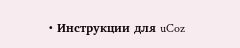• Инструкции для uCoz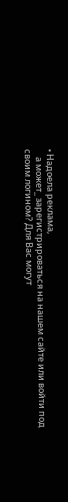• Надоела реклама,
    а может_ зарегистрироваться на нашем сайте или войти под своим логином? Для Вас могут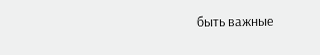быть важные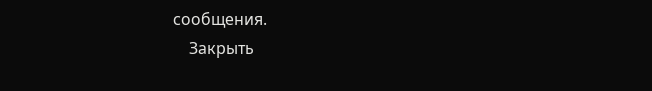сообщения.
    Закрыть